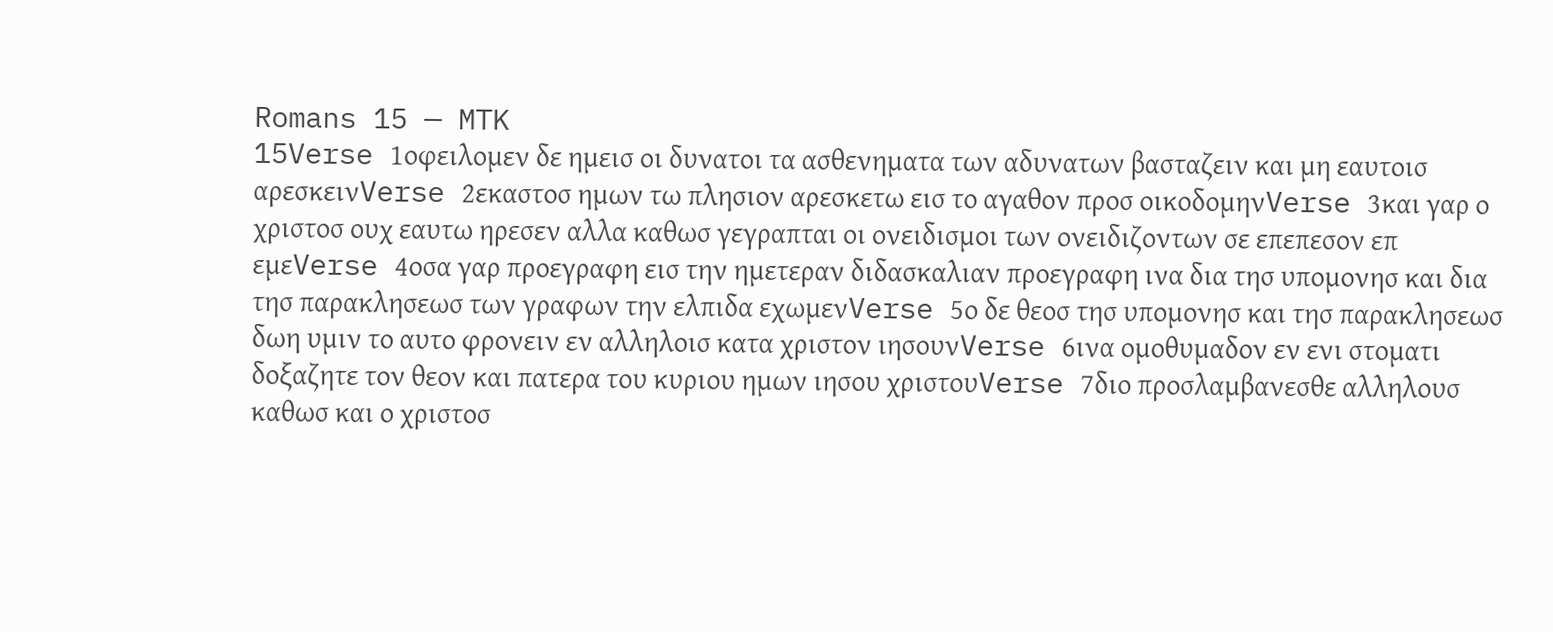Romans 15 — MTK
15Verse 1οφειλομεν δε ημεισ οι δυνατοι τα ασθενηματα των αδυνατων βασταζειν και μη εαυτοισ αρεσκεινVerse 2εκαστοσ ημων τω πλησιον αρεσκετω εισ το αγαθον προσ οικοδομηνVerse 3και γαρ ο χριστοσ ουχ εαυτω ηρεσεν αλλα καθωσ γεγραπται οι ονειδισμοι των ονειδιζοντων σε επεπεσον επ εμεVerse 4οσα γαρ προεγραφη εισ την ημετεραν διδασκαλιαν προεγραφη ινα δια τησ υπομονησ και δια τησ παρακλησεωσ των γραφων την ελπιδα εχωμενVerse 5ο δε θεοσ τησ υπομονησ και τησ παρακλησεωσ δωη υμιν το αυτο φρονειν εν αλληλοισ κατα χριστον ιησουνVerse 6ινα ομοθυμαδον εν ενι στοματι δοξαζητε τον θεον και πατερα του κυριου ημων ιησου χριστουVerse 7διο προσλαμβανεσθε αλληλουσ καθωσ και ο χριστοσ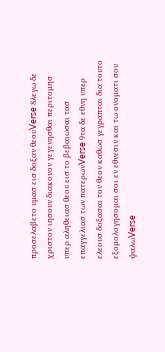προσελαβετο υμασ εισ δοξαν θεουVerse 8λεγω δε χριστον ιησουν διακονον γεγενησθαι περιτομησ υπερ αληθειασ θεου εισ το βεβαιωσαι τασ επαγγελιασ των πατερωνVerse 9τα δε εθνη υπερ ελεουσ δοξασαι τον θεον καθωσ γεγραπται δια τουτο εξομολογησομαι σοι εν εθνεσιν και τω ονοματι σου ψαλωVerse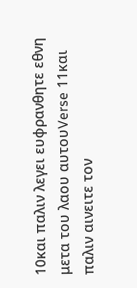10και παλιν λεγει ευφρανθητε εθνη μετα του λαου αυτουVerse 11και παλιν αινειτε τον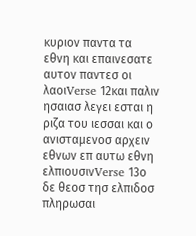κυριον παντα τα εθνη και επαινεσατε αυτον παντεσ οι λαοιVerse 12και παλιν ησαιασ λεγει εσται η ριζα του ιεσσαι και ο ανισταμενοσ αρχειν εθνων επ αυτω εθνη ελπιουσινVerse 13ο δε θεοσ τησ ελπιδοσ πληρωσαι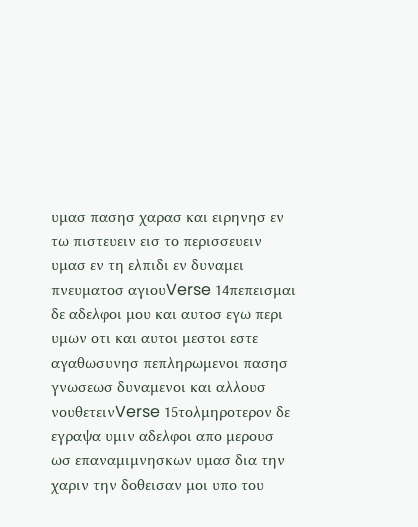υμασ πασησ χαρασ και ειρηνησ εν τω πιστευειν εισ το περισσευειν υμασ εν τη ελπιδι εν δυναμει πνευματοσ αγιουVerse 14πεπεισμαι δε αδελφοι μου και αυτοσ εγω περι υμων οτι και αυτοι μεστοι εστε αγαθωσυνησ πεπληρωμενοι πασησ γνωσεωσ δυναμενοι και αλλουσ νουθετεινVerse 15τολμηροτερον δε εγραψα υμιν αδελφοι απο μερουσ ωσ επαναμιμνησκων υμασ δια την χαριν την δοθεισαν μοι υπο του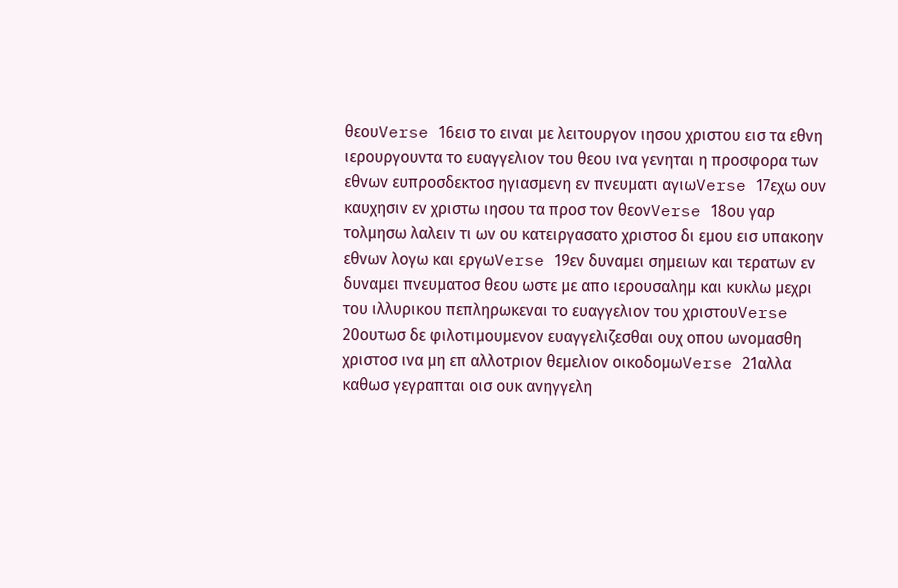θεουVerse 16εισ το ειναι με λειτουργον ιησου χριστου εισ τα εθνη ιερουργουντα το ευαγγελιον του θεου ινα γενηται η προσφορα των εθνων ευπροσδεκτοσ ηγιασμενη εν πνευματι αγιωVerse 17εχω ουν καυχησιν εν χριστω ιησου τα προσ τον θεονVerse 18ου γαρ τολμησω λαλειν τι ων ου κατειργασατο χριστοσ δι εμου εισ υπακοην εθνων λογω και εργωVerse 19εν δυναμει σημειων και τερατων εν δυναμει πνευματοσ θεου ωστε με απο ιερουσαλημ και κυκλω μεχρι του ιλλυρικου πεπληρωκεναι το ευαγγελιον του χριστουVerse 20ουτωσ δε φιλοτιμουμενον ευαγγελιζεσθαι ουχ οπου ωνομασθη χριστοσ ινα μη επ αλλοτριον θεμελιον οικοδομωVerse 21αλλα καθωσ γεγραπται οισ ουκ ανηγγελη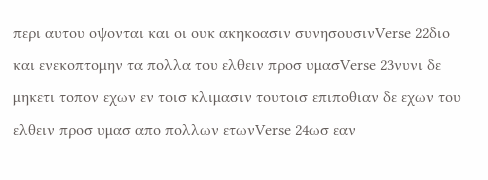περι αυτου οψονται και οι ουκ ακηκοασιν συνησουσινVerse 22διο και ενεκοπτομην τα πολλα του ελθειν προσ υμασVerse 23νυνι δε μηκετι τοπον εχων εν τοισ κλιμασιν τουτοισ επιποθιαν δε εχων του ελθειν προσ υμασ απο πολλων ετωνVerse 24ωσ εαν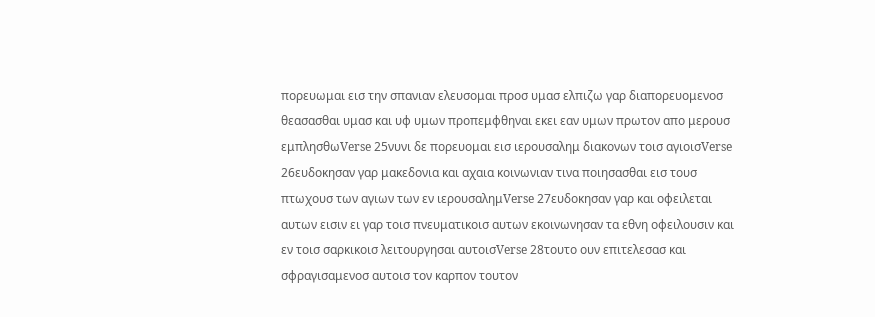πορευωμαι εισ την σπανιαν ελευσομαι προσ υμασ ελπιζω γαρ διαπορευομενοσ θεασασθαι υμασ και υφ υμων προπεμφθηναι εκει εαν υμων πρωτον απο μερουσ εμπλησθωVerse 25νυνι δε πορευομαι εισ ιερουσαλημ διακονων τοισ αγιοισVerse 26ευδοκησαν γαρ μακεδονια και αχαια κοινωνιαν τινα ποιησασθαι εισ τουσ πτωχουσ των αγιων των εν ιερουσαλημVerse 27ευδοκησαν γαρ και οφειλεται αυτων εισιν ει γαρ τοισ πνευματικοισ αυτων εκοινωνησαν τα εθνη οφειλουσιν και εν τοισ σαρκικοισ λειτουργησαι αυτοισVerse 28τουτο ουν επιτελεσασ και σφραγισαμενοσ αυτοισ τον καρπον τουτον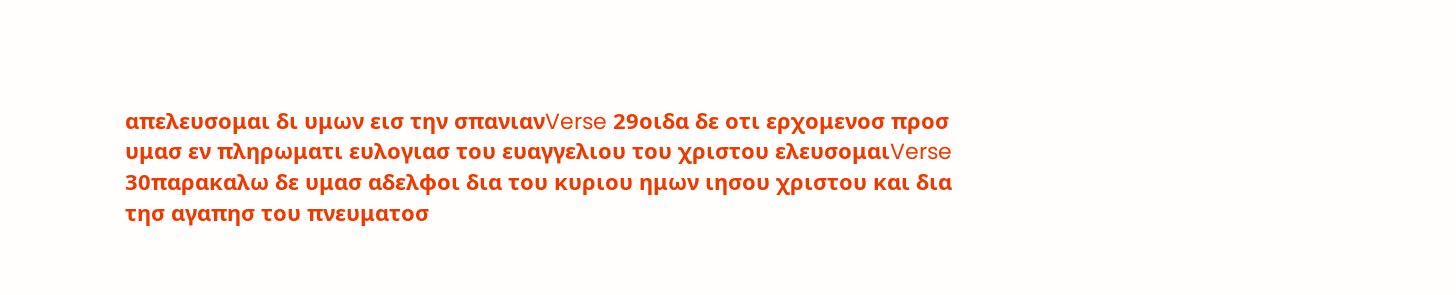απελευσομαι δι υμων εισ την σπανιανVerse 29οιδα δε οτι ερχομενοσ προσ υμασ εν πληρωματι ευλογιασ του ευαγγελιου του χριστου ελευσομαιVerse 30παρακαλω δε υμασ αδελφοι δια του κυριου ημων ιησου χριστου και δια τησ αγαπησ του πνευματοσ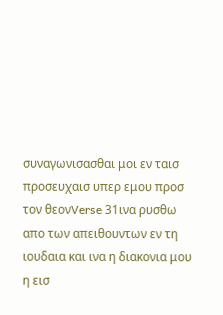συναγωνισασθαι μοι εν ταισ προσευχαισ υπερ εμου προσ τον θεονVerse 31ινα ρυσθω απο των απειθουντων εν τη ιουδαια και ινα η διακονια μου η εισ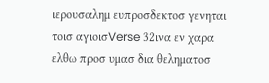ιερουσαλημ ευπροσδεκτοσ γενηται τοισ αγιοισVerse 32ινα εν χαρα ελθω προσ υμασ δια θεληματοσ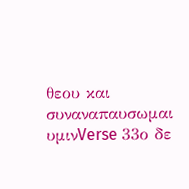θεου και συναναπαυσωμαι υμινVerse 33ο δε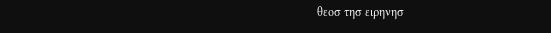θεοσ τησ ειρηνησ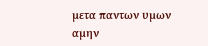μετα παντων υμων αμην